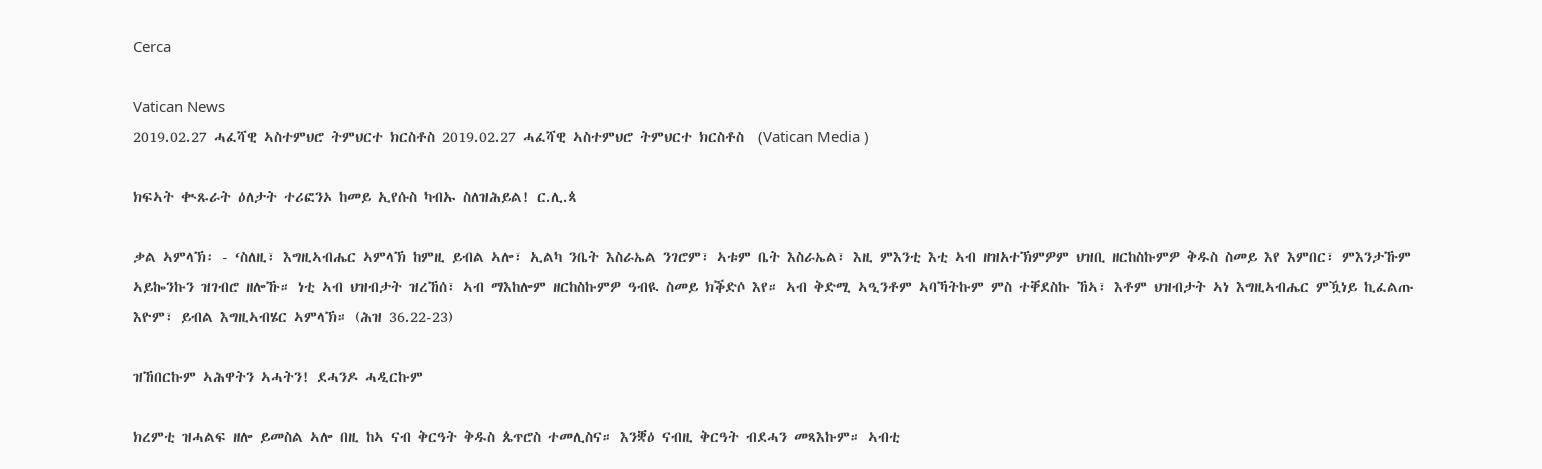Cerca

Vatican News
2019.02.27 ሓፈሻዊ ኣስተምህሮ ትምህርተ ክርስቶስ 2019.02.27 ሓፈሻዊ ኣስተምህሮ ትምህርተ ክርስቶስ  (Vatican Media )

ክፍኣት ቊጹራት ዕለታት ተሪፎንኦ ከመይ ኢየሱስ ካብኡ ስለዝሕይል! ር.ሊ.ጳ

ቃል ኣምላኽ፡ - ‘ስለዚ፣ እግዚኣብሔር ኣምላኽ ከምዚ ይብል ኣሎ፣ ኢልካ ንቤት እስራኤል ንገሮም፣ ኣቱም ቤት እስራኤል፣ እዚ ምእንቲ እቲ ኣብ ዘዝአተኽምዎም ህዝቢ ዘርከስኩምዎ ቅዱስ ስመይ እየ እምበር፣ ምእንታኹም ኣይኰንኩን ዝገብሮ ዘሎኹ። ነቲ ኣብ ህዝብታት ዝረኸሰ፣ ኣብ ማእከሎም ዘርከስኩምዎ ዓብዪ ስመይ ክቕድሶ እየ። ኣብ ቅድሚ ኣዒንቶም ኣባኻትኩም ምስ ተቐደስኩ ኸኣ፣ እቶም ህዝብታት ኣነ እግዚኣብሔር ምዃነይ ኪፈልጡ እዮም፣ ይብል እግዚኣብሄር ኣምላኽ። (ሕዝ 36.22-23)

ዝኸበርኩም ኣሕዋትን ኣሓትን! ደሓንዶ ሓዲርኩም

ክረምቲ ዝሓልፍ ዘሎ ይመስል ኣሎ በዚ ከኣ ናብ ቅርዓት ቅዱስ ጴጥሮስ ተመሊስና። እንቛዕ ናብዚ ቅርዓት ብደሓን መጻእኩም። ኣብቲ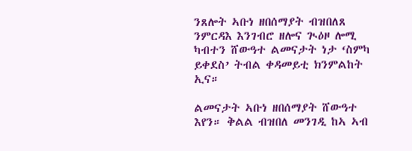ንጸሎት ኣቡነ ዘበሰማያት ብዝበለጸ ንምርዳእ እንገብሮ ዘሎና ጒዕዞ ሎሚ ካብተን ሸውዓተ ልመናታት ነታ ‘ስምካ ይቀደስ’ ትብል ቀዳመይቲ ክንምልከት ኢና።

ልመናታት ኣቡነ ዘበሰማያት ሸውዓተ እየን። ቅልል ብዝበለ መንገዲ ከኣ ኣብ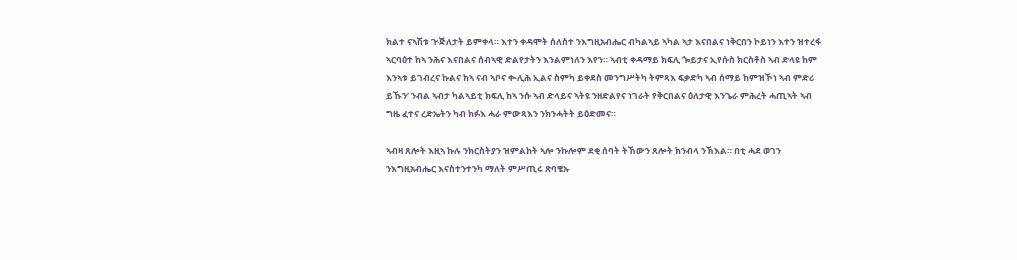ክልተ ናኣሽቱ ጒጅለታት ይምቀላ። እተን ቀዳሞት ሰለስተ ንእግዚአብሔር ብካልኣይ ኣካል ኣታ እናበልና ነቅርበን ኮይነን እተን ዝተረፋ ኣርባዕተ ከኣ ንሕና እናበልና ሰብኣዊ ድልየታትን እንልምነለን እየን። ኣብቲ ቀዳማይ ክፍሊ ጐይታና ኢየሱስ ክርስቶስ ኣብ ድላዩ ከም እንኣቱ ይገብረና ኩልና ከኣ ናብ ኣቦና ቊሊሕ ኢልና ስምካ ይቀደስ መንግሥትካ ትምጻእ ፍቃድካ ኣብ ሰማይ ከምዝኾነ ኣብ ምድሪ ይኹን’ ንብል ኣብታ ካልኣይቲ ክፍሊ ከኣ ንሱ ኣብ ድላይና ኣትዩ ንዘድልየና ነገራት የቅርበልና ዕለታዊ እንጌራ ምሕረት ሓጢኣት ኣብ ግዜ ፈተና ረድኤትን ካብ ክፉእ ሓራ ምውጻእን ንክንሓትት ይዕድመና።

ኣብዛ ጸሎት እዚኣ ኩሉ ንክርስትያን ዝምልከት ኣሎ ንኩሎም ደቂ ሰባት ትኸውን ጸሎት ክንብላ ንኽእል። በቲ ሓደ ወገን ንእግዚአብሔር እናስተንተንካ ማለት ምሥጢሩ ጽባቄኡ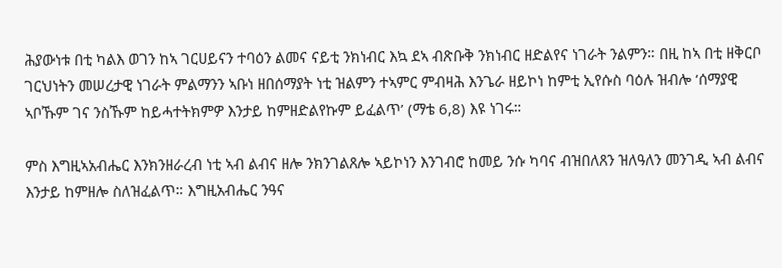ሕያውነቱ በቲ ካልእ ወገን ከኣ ገርሀይናን ተባዕን ልመና ናይቲ ንክነብር እኳ ደኣ ብጽቡቅ ንክነብር ዘድልየና ነገራት ንልምን። በዚ ከኣ በቲ ዘቅርቦ ገርህነትን መሠረታዊ ነገራት ምልማንን ኣቡነ ዘበሰማያት ነቲ ዝልምን ተኣምር ምብዛሕ እንጌራ ዘይኮነ ከምቲ ኢየሱስ ባዕሉ ዝብሎ ‘ሰማያዊ ኣቦኹም ገና ንስኹም ከይሓተትክምዎ እንታይ ከምዘድልየኩም ይፈልጥ’ (ማቴ 6,8) እዩ ነገሩ።

ምስ እግዚኣአብሔር እንክንዘራረብ ነቲ ኣብ ልብና ዘሎ ንክንገልጸሎ ኣይኮነን እንገብሮ ከመይ ንሱ ካባና ብዝበለጸን ዝለዓለን መንገዲ ኣብ ልብና እንታይ ከምዘሎ ስለዝፈልጥ። እግዚአብሔር ንዓና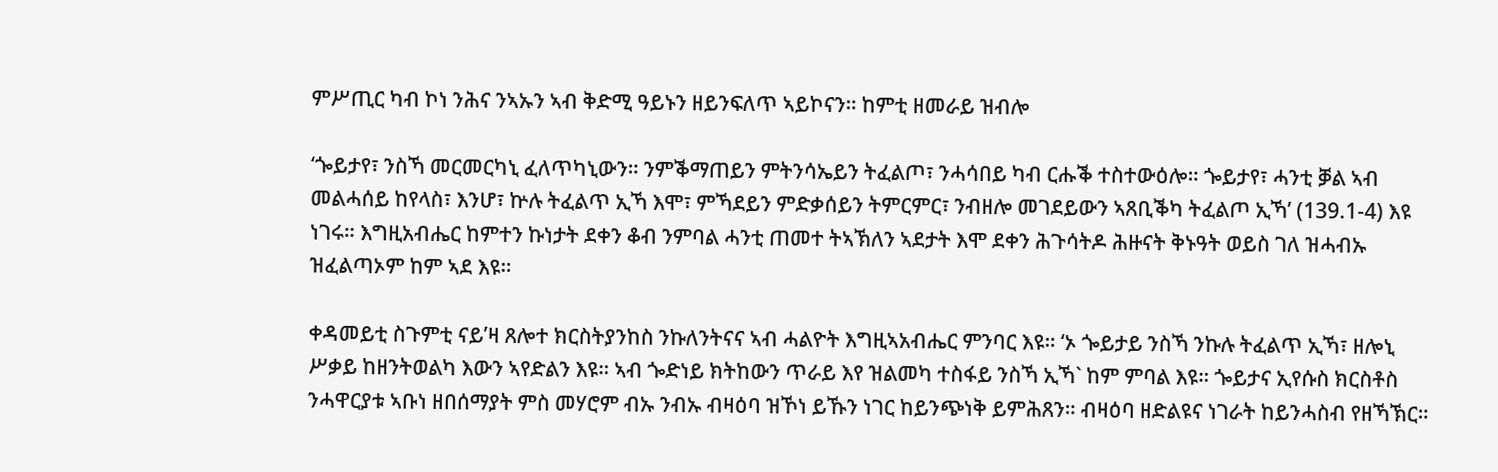ምሥጢር ካብ ኮነ ንሕና ንኣኡን ኣብ ቅድሚ ዓይኑን ዘይንፍለጥ ኣይኮናን። ከምቲ ዘመራይ ዝብሎ

‘ጐይታየ፣ ንስኻ መርመርካኒ ፈለጥካኒውን። ንምቕማጠይን ምትንሳኤይን ትፈልጦ፣ ንሓሳበይ ካብ ርሑቕ ተስተውዕሎ። ጐይታየ፣ ሓንቲ ቓል ኣብ መልሓሰይ ከየላስ፣ እንሆ፣ ኵሉ ትፈልጥ ኢኻ እሞ፣ ምኻደይን ምድቃሰይን ትምርምር፣ ንብዘሎ መገደይውን ኣጸቢቕካ ትፈልጦ ኢኻ’ (139.1-4) እዩ ነገሩ። እግዚአብሔር ከምተን ኩነታት ደቀን ቆብ ንምባል ሓንቲ ጠመተ ትኣኽለን ኣደታት እሞ ደቀን ሕጉሳትዶ ሕዙናት ቅኑዓት ወይስ ገለ ዝሓብኡ ዝፈልጣኦም ከም ኣደ እዩ።

ቀዳመይቲ ስጉምቲ ናይ’ዛ ጸሎተ ክርስትያንከስ ንኩለንትናና ኣብ ሓልዮት እግዚኣአብሔር ምንባር እዩ። ‘ኦ ጐይታይ ንስኻ ንኩሉ ትፈልጥ ኢኻ፣ ዘሎኒ ሥቃይ ከዘንትወልካ እውን ኣየድልን እዩ። ኣብ ጐድነይ ክትከውን ጥራይ እየ ዝልመካ ተስፋይ ንስኻ ኢኻ` ከም ምባል እዩ። ጐይታና ኢየሱስ ክርስቶስ ንሓዋርያቱ ኣቡነ ዘበሰማያት ምስ መሃሮም ብኡ ንብኡ ብዛዕባ ዝኾነ ይኹን ነገር ከይንጭነቅ ይምሕጸን። ብዛዕባ ዘድልዩና ነገራት ከይንሓስብ የዘኻኽር።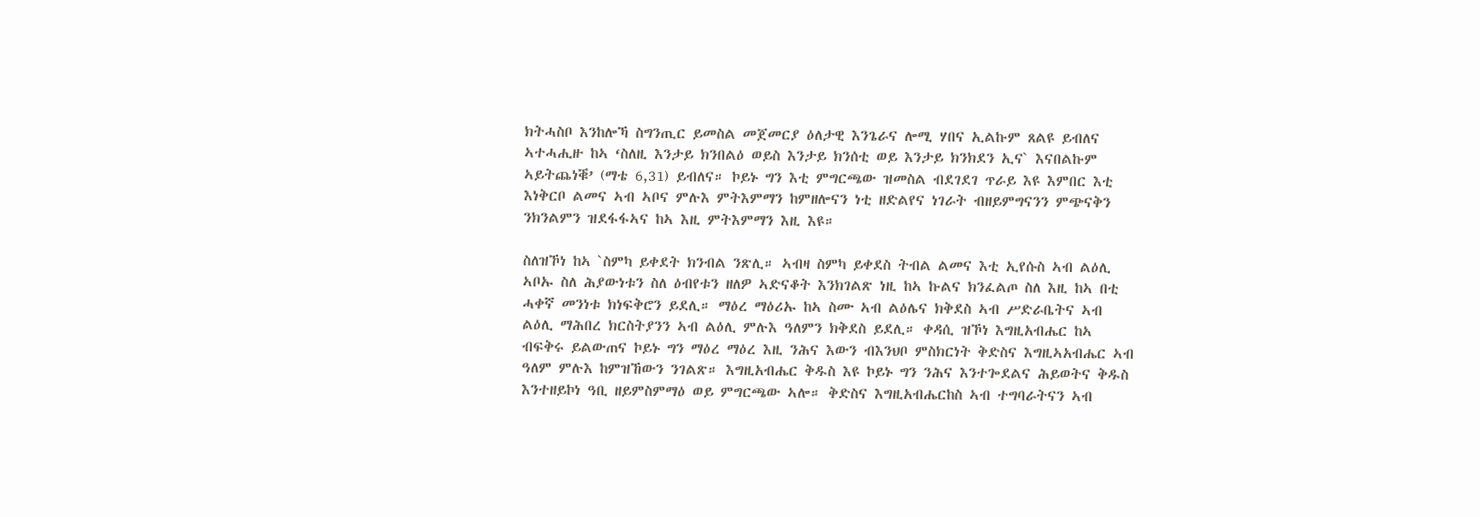ክትሓስቦ እንከሎኻ ስግንጢር ይመስል መጀመርያ ዕለታዊ እንጌራና ሎሚ ሃበና ኢልኩም ጸልዩ ይብለና ኣተሓሒዙ ከኣ ‘ስለዚ እንታይ ክንበልዕ ወይስ እንታይ ክንሰቲ ወይ እንታይ ክንክደን ኢና` እናበልኩም ኣይትጨነቑ’ (ማቴ 6,31) ይብለና። ኮይኑ ግን እቲ ምግርጫው ዝመስል ብደገደገ ጥራይ እዩ እምበር እቲ እነቅርቦ ልመና ኣብ ኣቦና ምሉእ ምትእምማን ከምዘሎናን ነቲ ዘድልየና ነገራት ብዘይምግናንን ምጭናቅን ንክንልምን ዝደፋፋኣና ከኣ እዚ ምትእምማን እዚ እዩ።

ስለዝኾነ ከኣ `ስምካ ይቀደት ክንብል ንጽሊ። ኣብዛ ስምካ ይቀደስ ትብል ልመና እቲ ኢየሱስ ኣብ ልዕሊ ኣቦኡ ስለ ሕያውነቱን ስለ ዕብየቱን ዘለዎ ኣድናቆት እንክገልጽ ነዚ ከኣ ኩልና ክንፈልጦ ስለ እዚ ከኣ በቲ ሓቀኛ መንነቱ ክነፍቅሮን ይደሊ። ማዕረ ማዕሪኡ ከኣ ስሙ ኣብ ልዕሌና ክቅደስ ኣብ ሥድራቤትና ኣብ ልዕሊ ማሕበረ ክርስትያንን ኣብ ልዕሊ ምሉእ ዓለምን ክቅደስ ይደሊ። ቀዳሲ ዝኾነ እግዚአብሔር ከኣ ብፍቅሩ ይልውጠና ኮይኑ ግን ማዕረ ማዕረ እዚ ንሕና እውን ብእንህቦ ምስክርነት ቅድስና እግዚኣአብሔር ኣብ ዓለም ምሉእ ከምዝኸውን ንገልጽ። እግዚአብሔር ቅዱስ እዩ ኮይኑ ግን ንሕና እንተጐደልና ሕይወትና ቅዱስ እንተዘይኮነ ዓቢ ዘይምስምማዕ ወይ ምግርጫው ኣሎ። ቅድስና እግዚአብሔርከስ ኣብ ተግባራትናን ኣብ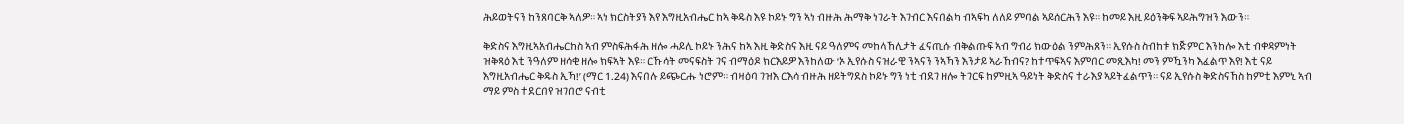ሕይወትናን ከንጸባርቅ ኣለዎ። ኣነ ክርስትያን እየ እግዚአብሔር ከኣ ቅዱስ እዩ ኮይኑ ግን ኣነ ብዙሕ ሕማቅ ነገራት እገብር እናበልካ ብኣፍካ ለለይ ምባል ኣይሰርሕን እዩ። ከመይ እዚ ይዕንቅፍ ኣይሕግዝን እውን።

ቅድስና እግዚኣአብሔርከስ ኣብ ምስፍሕፋሕ ዘሎ ሓይሊ ኮይኑ ንሕና ከኣ እዚ ቅድስና እዚ ናይ ዓለምና መከላኸሊታት ፈናጢሱ ብቅልጡፍ ኣብ ግብሪ ክውዕል ንምሕጸን። ኢየሱስ ስብከቱ ክጅምር እንከሎ እቲ ብቀዳምነት ዝቅጻዕ እቲ ንዓለም ዘሳቂ ዘሎ ክፍኣት እዩ። ርኹሳት መናፍስት ገና ብማዕዶ ክርእይዎ እንከለው ‘ኦ ኢየሱስ ናዝራዊ ንኣናን ንኣኻን እንታይ ኣራኸብና? ከተጥፍኣና እምበር መጺእካ! መን ምዃንካ እፈልጥ እየ! እቲ ናይ እግዚአብሔር ቅዱስ ኢኻ!’ (ማር 1.24) እናበሉ ይጭርሑ ነሮም። ብዛዕባ ገዝእ ርእሳ ብዙሕ ዘይትግደስ ኮይኑ ግን ነቲ ብደገ ዘሎ ትገርፍ ከምዚኣ ዓይነት ቅድስና ተራእያ ኣይትፈልጥን። ናይ ኢየሱስ ቅድስናኸስ ከምቲ እምኒ ኣብ ማይ ምስ ተደርበየ ዝገበሮ ናብቲ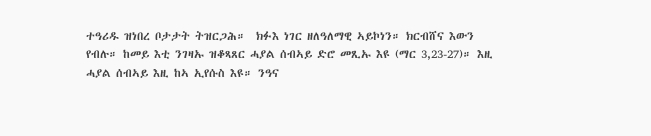ተዓሪዱ ዝነበረ ቦታታት ትዝርጋሕ።  ክፉእ ነገር ዘለዓለማዊ ኣይኮነን። ክርብሸና እውን የብሉ። ከመይ እቲ ንገዛኡ ዝቆጻጸር ሓያል ሰብኣይ ድሮ መጺኡ እዩ (ማር 3,23-27)። እዚ ሓያል ሰብኣይ እዚ ከኣ ኢየሱስ እዩ። ንዓና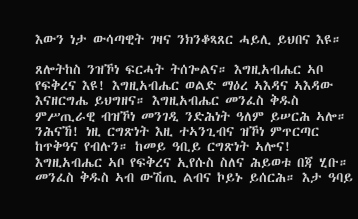እውን ነታ ውሳጣዊት ገዛና ንክንቆጻጸር ሓይሊ ይህበና እዩ።

ጸሎትከስ ንዝኾነ ፍርሓት ትሰጐልና። እግዚአብሔር ኣቦ የፍቅረና እዩ! እግዚአብሔር ወልድ ማዕረ ኣእዳና ኣእዳው እናዘርግሔ ይህግዘና። እግዚአብሔር መንፈስ ቅዱስ ምሥጢራዊ ብዝኾነ መንገዲ ንድሕነት ዓለም ይሠርሕ ኣሎ። ንሕናኸ! ነዚ ርግጽነት እዚ ተኣንጊብና ዝኾነ ምጥርጣር ከጥቅዓና የብሉን። ከመይ ዓቢይ ርግጽነት ኣሎና! እግዚአብሔር ኣቦ የፍቅረና ኢየሱስ ስለና ሕይወቱ በጃ ሂቡ። መንፈስ ቅዱስ ኣብ ውሽጢ ልብና ኮይኑ ይሰርሕ። እታ ዓባይ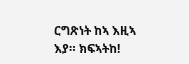ርግጽነት ከኣ እዚኣ እያ። ክፍኣትከ!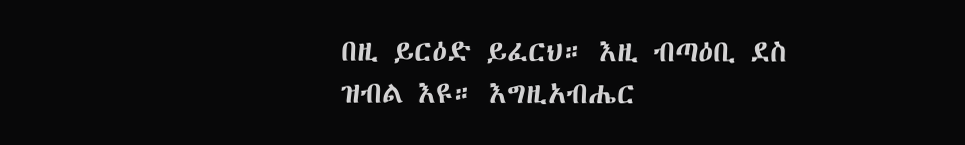በዚ ይርዕድ ይፈርህ። እዚ ብጣዕቢ ደስ ዝብል እዩ። እግዚአብሔር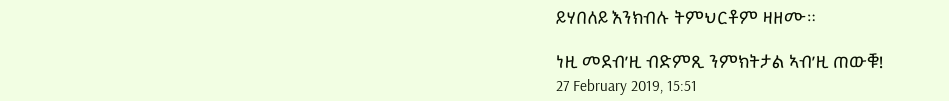ይሃበለይ እንክብሉ ትምህርቶም ዛዘሙ።

ነዚ መደብ’ዚ ብድምጺ ንምክትታል ኣብ’ዚ ጠውቑ!
27 February 2019, 15:51